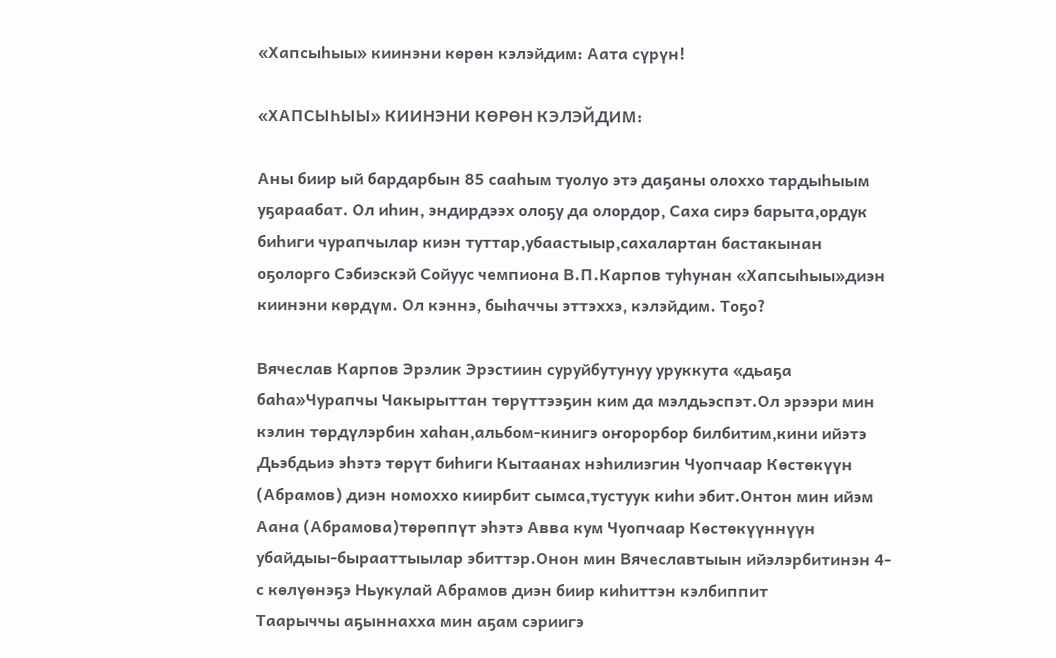«Хапсыһыы» киинэни көрөн кэлэйдим: Аата сүрүн!

«ХАПСЫҺЫЫ» КИИНЭНИ КӨРӨН КЭЛЭЙДИМ:

Аны биир ый бардарбын 85 сааһым туолуо этэ даҕаны олоххо тардыһыым уҕараабат. Ол иһин, эндирдээх олоҕу да олордор, Саха сирэ барыта,ордук биһиги чурапчылар киэн туттар,убаастыыр,сахалартан бастакынан оҕолорго Сэбиэскэй Сойуус чемпиона В.П.Карпов туһунан «Хапсыһыы»диэн киинэни көрдүм. Ол кэннэ, быһаччы эттэххэ, кэлэйдим. Тоҕо?

Вячеслав Карпов Эрэлик Эрэстиин суруйбутунуу уруккута «дьаҕа баһа»Чурапчы Чакырыттан төрүттээҕин ким да мэлдьэспэт.Ол эрээри мин кэлин төрдүлэрбин хаһан,альбом-кинигэ оҥорорбор билбитим,кини ийэтэ Дьэбдьиэ эһэтэ төрүт биһиги Кытаанах нэһилиэгин Чуопчаар Көстөкүүн (Абрамов) диэн номоххо киирбит сымса,тустуук киһи эбит.Онтон мин ийэм Аана (Абрамова)төрөппүт эһэтэ Авва кум Чуопчаар Көстөкүүннүүн убайдыы-бырааттыылар эбиттэр.Онон мин Вячеславтыын ийэлэрбитинэн 4-с көлүөнэҕэ Ньукулай Абрамов диэн биир киһиттэн кэлбиппит
Таарыччы аҕыннахха мин аҕам сэриигэ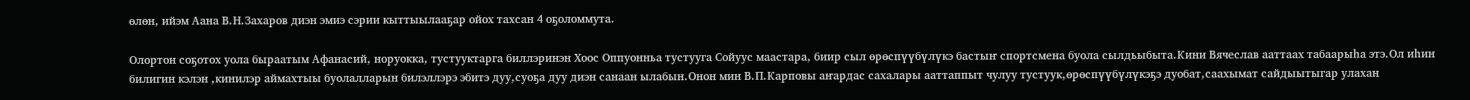өлөн, ийэм Аана В.Н.Захаров диэн эмиэ сэрии кыттыылааҕар ойох тахсан 4 оҕоломмута.

Олортон соҕотох уола быраатым Афанасий, норуокка, тустууктарга биллэринэн Хоос Оппуонньа тустууга Сойуус маастара, биир сыл өрөспүүбүлүкэ бастыҥ спортсмена буола сылдьыбыта.Кини Вячеслав ааттаах табаарыһа этэ.Ол иһин билигин кэлэн ,кинилэр аймахтыы буолалларын билэллэрэ эбитэ дуу,суоҕа дуу диэн санаан ылабын.Онон мин В.П.Карповы аҥардас сахалары ааттаппыт чулуу тустуук,өрөспүүбүлүкэҕэ дуобат,саахымат сайдыытыгар улахан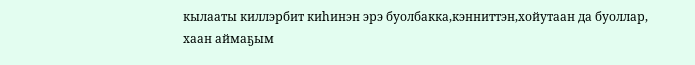кылааты киллэрбит киһинэн эрэ буолбакка,кэнниттэн,хойутаан да буоллар, хаан аймаҕым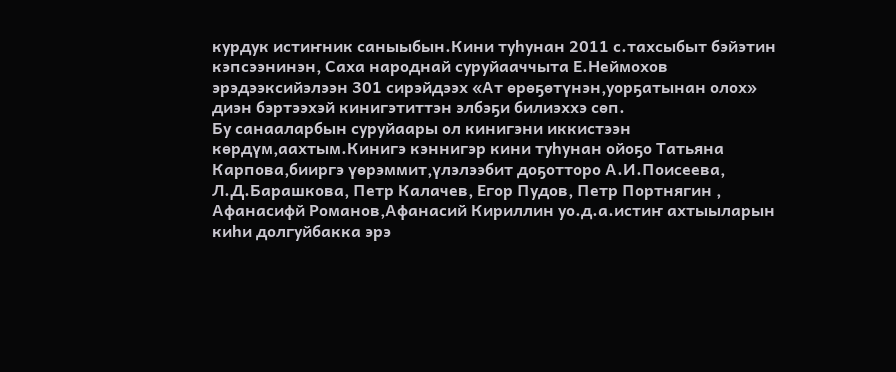курдук истиҥник саныыбын.Кини туһунан 2011 с.тахсыбыт бэйэтин кэпсээнинэн, Саха народнай суруйааччыта Е.Неймохов эрэдээксийэлээн 301 сирэйдээх «Ат өрөҕөтүнэн,уорҕатынан олох» диэн бэртээхэй кинигэтиттэн элбэҕи билиэххэ сөп.
Бу санааларбын суруйаары ол кинигэни иккистээн көрдүм,аахтым.Кинигэ кэннигэр кини туһунан ойоҕо Татьяна Карпова,бииргэ үөрэммит,үлэлээбит доҕотторо А.И.Поисеева, Л.Д.Барашкова, Петр Калачев, Егор Пудов, Петр Портнягин , Афанасифй Романов,Афанасий Кириллин уо.д.а.истиҥ ахтыыларын киһи долгуйбакка эрэ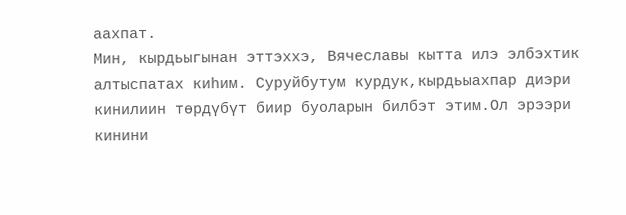аахпат.
Мин, кырдьыгынан эттэххэ, Вячеславы кытта илэ элбэхтик алтыспатах киһим. Суруйбутум курдук,кырдьыахпар диэри кинилиин төрдүбүт биир буоларын билбэт этим.Ол эрээри кинини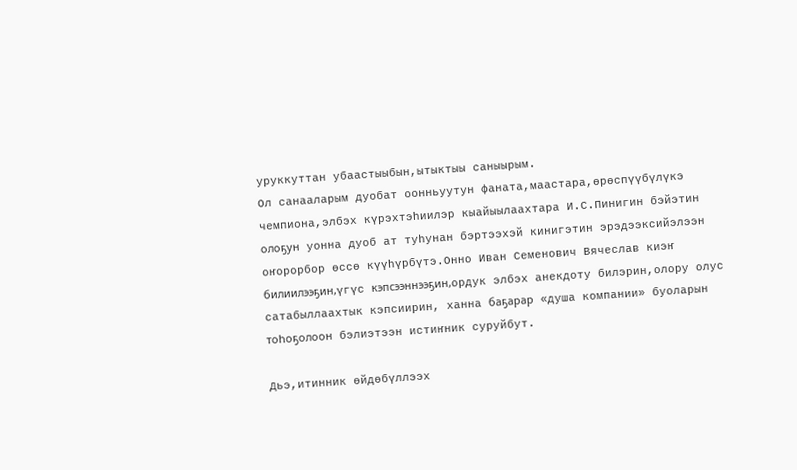уруккуттан убаастыыбын,ытыктыы саныырым.
Ол санааларым дуобат оонньуутун фаната,маастара,өрөспүүбүлүкэ чемпиона,элбэх күрэхтэһиилэр кыайыылаахтара И.С.Пинигин бэйэтин олоҕун уонна дуоб ат туһунан бэртээхэй кинигэтин эрэдээксийэлээн оҥорорбор өссө күүһүрбүтэ.Онно Иван Семенович Вячеслав киэҥ билиилээҕин,үгүс кэпсээннээҕин,ордук элбэх анекдоту билэрин,олору олус сатабыллаахтык кэпсиирин, ханна баҕарар «душа компании» буоларын тоһоҕолоон бэлиэтээн истиҥник суруйбут.

Дьэ,итинник өйдөбүллээх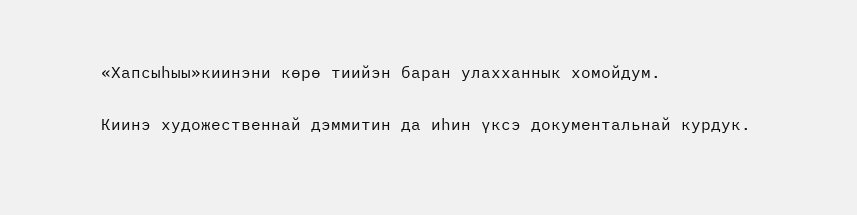«Хапсыһыы»киинэни көрө тиийэн баран улахханнык хомойдум.

Киинэ художественнай дэммитин да иһин үксэ документальнай курдук.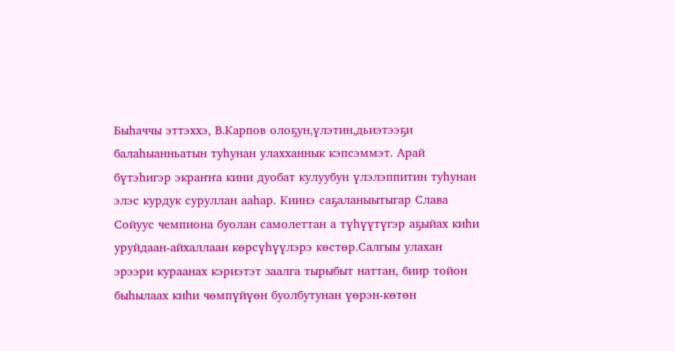Быһаччы эттэххэ, В.Карпов олоҕун,үлэтин,дьиэтээҕи балаһыанньатын туһунан улахханнык кэпсэммэт. Арай бүтэһигэр экраҥҥа кини дуобат кулуубун үлэлэппитин туһунан элэс курдук суруллан ааһар. Киинэ саҕаланыытыгар Слава Сойуус чемпиона буолан самолеттан а түһүүтүгэр аҕыйах киһи уруйдаан-айхаллаан көрсүһүүлэрэ көстөр.Салгыы улахан эрээри кураанах кэриэтэт заалга тырыбыт наттан, биир тойон быһылаах киһи чөмпүйүөн буолбутунан үөрэн-көтөн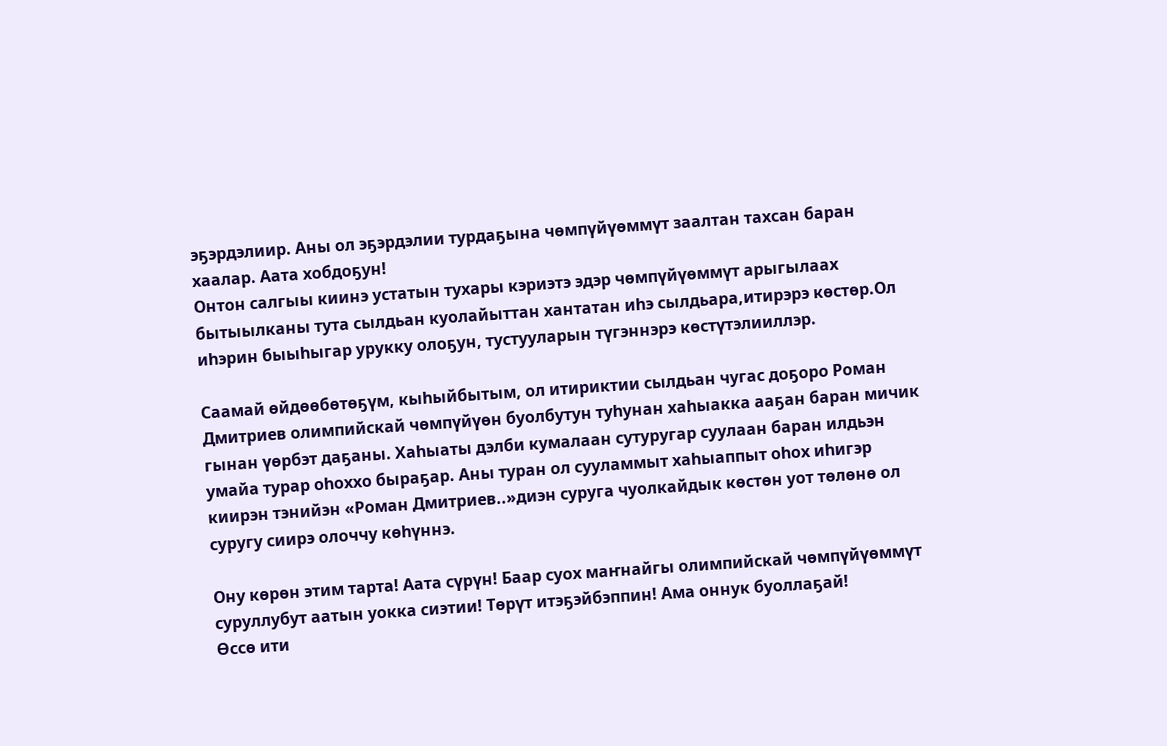эҕэрдэлиир. Аны ол эҕэрдэлии турдаҕына чөмпүйүөммүт заалтан тахсан баран хаалар. Аата хобдоҕун!
Онтон салгыы киинэ устатын тухары кэриэтэ эдэр чөмпүйүөммүт арыгылаах бытыылканы тута сылдьан куолайыттан хантатан иһэ сылдьара,итирэрэ көстөр.Ол иһэрин быыһыгар урукку олоҕун, тустууларын түгэннэрэ көстүтэлииллэр.

Саамай өйдөөбөтөҕүм, кыһыйбытым, ол итириктии сылдьан чугас доҕоро Роман Дмитриев олимпийскай чөмпүйүөн буолбутун туһунан хаһыакка ааҕан баран мичик гынан үөрбэт даҕаны. Хаһыаты дэлби кумалаан сутуругар суулаан баран илдьэн умайа турар оһоххо быраҕар. Аны туран ол сууламмыт хаһыаппыт оһох иһигэр киирэн тэнийэн «Роман Дмитриев..»диэн суруга чуолкайдык көстөн уот төлөнө ол суругу сиирэ олоччу көһүннэ.

Ону көрөн этим тарта! Аата сүрүн! Баар суох маҥнайгы олимпийскай чөмпүйүөммүт суруллубут аатын уокка сиэтии! Төрүт итэҕэйбэппин! Ама оннук буоллаҕай!
Өссө ити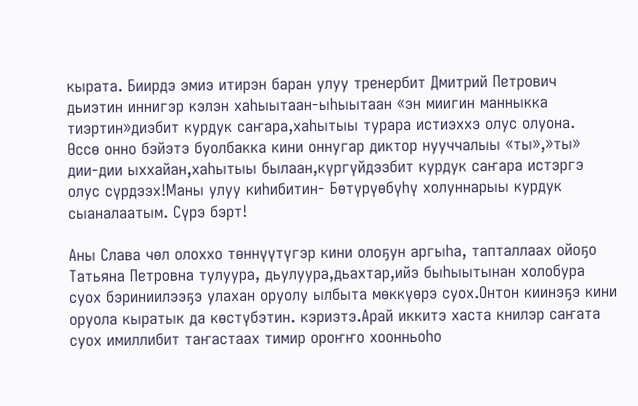кырата. Биирдэ эмиэ итирэн баран улуу тренербит Дмитрий Петрович дьиэтин иннигэр кэлэн хаһыытаан-ыһыытаан «эн миигин манныкка тиэртин»диэбит курдук саҥара,хаһытыы турара истиэххэ олус олуона.
Өссө онно бэйэтэ буолбакка кини оннугар диктор нууччалыы «ты»,»ты» дии-дии ыххайан,хаһытыы былаан,күргүйдээбит курдук саҥара истэргэ олус сүрдээх!Маны улуу киһибитин- Бөтүрүөбүһү холуннарыы курдук сыаналаатым. Сүрэ бэрт!

Аны Слава чөл олоххо төннүүтүгэр кини олоҕун аргыһа, тапталлаах ойоҕо Татьяна Петровна тулуура, дьулуура,дьахтар,ийэ быһыытынан холобура суох бэриниилээҕэ улахан оруолу ылбыта мөккүөрэ суох.Онтон киинэҕэ кини оруола кыратык да көстүбэтин. кэриэтэ.Арай иккитэ хаста книлэр саҥата суох имиллибит таҥастаах тимир ороҥҥо хоонньоһо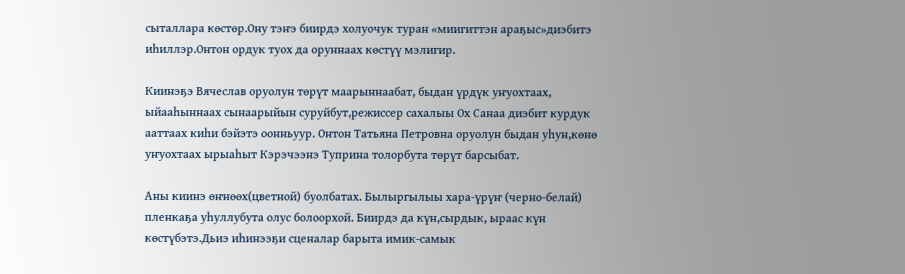сыталлара көстөр.Ону тэҥэ биирдэ холуочук туран «миигиттэн араҕыс»диэбитэ иһиллэр.Онтон ордук туох да оруннаах көстүү мэлигир.

Киинэҕэ Вячеслав оруолун төрүт маарыннаабат, быдан үрдүк уҥуохтаах, ыйааһыннаах сынаарыйын суруйбут,режиссер сахалыы Ох Санаа диэбит курдук ааттаах киһи бэйэтэ оонньуур. Онтон Татьяна Петровна оруолун быдан уһун,көнө уҥуохтаах ырыаһыт Кэрэчээнэ Туприна толорбута төрүт барсыбат.

Аны киинэ өҥнөөх(цветной) буолбатах. Былыргылыы хара-үрүҥ (черно-белай) пленкаҕа уһуллубута олус болоорхой. Биирдэ да күн,сырдык, ыраас күн көстүбэтэ.Дьиэ иһинээҕи сценалар барыта имик-самык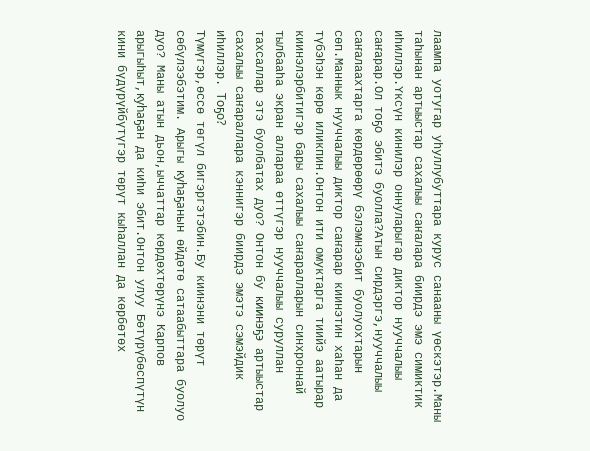лаампа уотугар уһуллубуттара курус санааны үөскэтэр.Маны таһынан артыыстар сахалыы саҥалара биирдэ эмэ симиктик иһиллэр.Үксүн кинилэр оннуларыгар диктор нууччалыы саҥарар.Ол тоҕо эбитэ буолла?Атын сирдэргэ,нууччалыы саҥалаахтарга көрдөрөөрү бэлэмнээбит буолуохтарын сөп.Маннык нууччалыы диктор саҥарар киинэтин хаһан да түбэһэн көрө иликпин.Онтон ити омуктарга тиийэ аатырар киинэлэрбитигэр бары сахалыы саҥаралларын синхроннай тылбааһа экран аллараа өттүгэр нууччалыы суруллан тахсаллар этэ буолбатах дуо? Онтон бу киинэҕэ артыыстар сахалыы саҥараллара кэннигэр биирдэ эмэтэ сэмэйдик иһиллэр. Тоҕо?
Түмүгэр,өссө төгүл бигэргэтэбин.Бу киинэни төрүт сөбүлээбэтим. Арыгы куһаҕанын өйдөтө сатаабыттара буолуо дуо? Маны атын дьон,ыччаттар көрдөхтөрүнэ Карпов арыгыһыт,куһаҕан да киһи эбит.Онтон улуу Бөтүрүбөспүтүн кини бүдүрүйбүтүгэр төрүт кыһаллан да көрбөтөх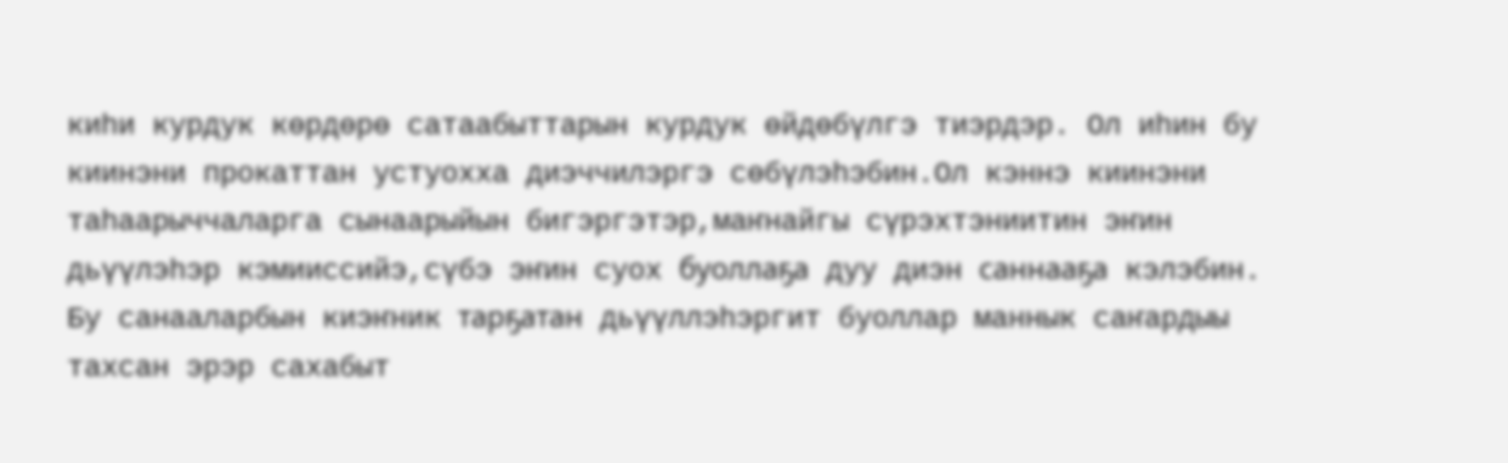киһи курдук көрдөрө сатаабыттарын курдук өйдөбүлгэ тиэрдэр. Ол иһин бу киинэни прокаттан устуохха диэччилэргэ сөбүлэһэбин.Ол кэннэ киинэни таһаарыччаларга сынаарыйын бигэргэтэр,маҥнайгы сүрэхтэниитин эҥин дьүүлэһэр кэмииссийэ,сүбэ эҥин суох буоллаҕа дуу диэн саннааҕа кэлэбин.
Бу санааларбын киэҥник тарҕатан дьүүллэһэргит буоллар маннык саҥардыы тахсан эрэр сахабыт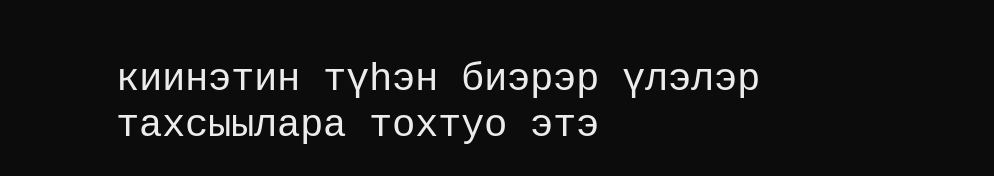киинэтин түһэн биэрэр үлэлэр тахсыылара тохтуо этэ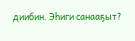диибин. Эһиги санааҕыт?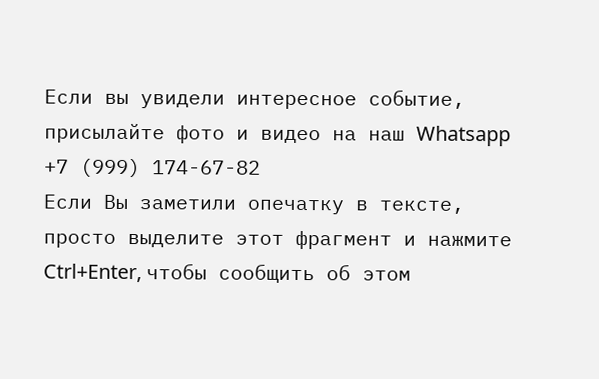Если вы увидели интересное событие, присылайте фото и видео на наш Whatsapp
+7 (999) 174-67-82
Если Вы заметили опечатку в тексте, просто выделите этот фрагмент и нажмите Ctrl+Enter, чтобы сообщить об этом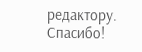редактору. Спасибо!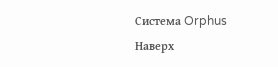Система Orphus
Наверх